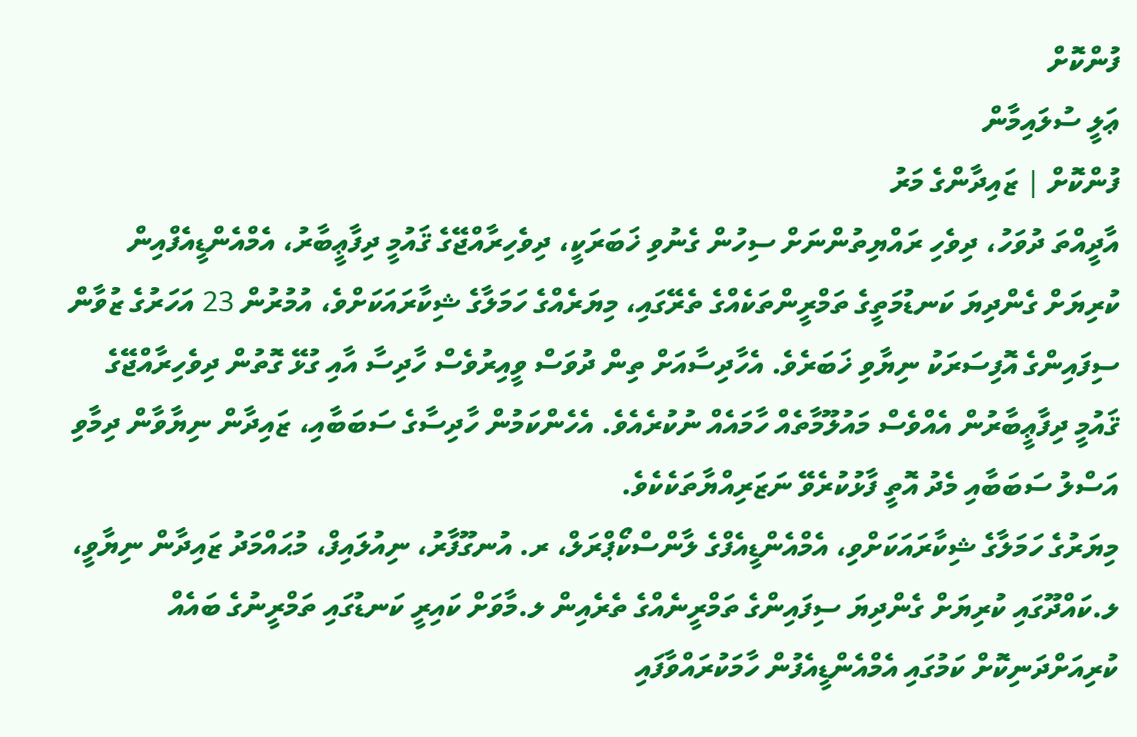ފުންކޮށް
ޢަލީ ސުލައިމާން
ފުންކޮށް | ޒައިދާންގެ މަރު
އާދީއްތަ ދުވަހު، ދިވެހި ރައްޔިތުންނަށް ސިހުން ގެނުވި ޚަބަރަކީ، ދިވެހިރާއްޖޭގެ ޤައުމީ ދިފާޢީބާރު، އެމްއެންޑީއެފްއިން ކުރިޔަށް ގެންދިޔަ ކަނޑުމަތީގެ ތަމްރީންތަކެއްގެ ތެރޭގައި، މިޔަރެއްގެ ހަމަލާގެ ޝިކާރައަކަށްވެ، އުމުރުން 23 އަހަރުގެ ޒުވާން ސިފައިންގެ އޮފިސަރަކު ނިޔާވި ޚަބަރެވެ. އެހާދިސާއަށް ތިން ދުވަސް ވީއިރުވެސް ހާދިސާ އާއި ގުޅޭ ގޮތުން ދިވެހިރާއްޖޭގެ ޤައުމީ ދިފާޢީބާރުން އެއްވެސް މައުލޫމާތެއް ހާމައެއް ނުކުރެއެވެ. އެހެންކަމުން ހާދިސާގެ ސަބަބާއި، ޒައިދާން ނިޔާވާން ދިމާވި އަސްލު ސަބަބާއި މެދު އޮތީ ފާޅުކުރެވޭ ނަޒަރިއްޔާތަކެކެވެ.
މިޔަރުގެ ހަމަލާގެ ޝިކާރައަކަށްވި، އެމްއެންޑީއެފްގެ ލާންސްކޯޕްރަލް، ރ. އުނގޫފާރު، ނިއުލައިފް، މުޙައްމަދު ޒައިދާން ނިޔާވީ، ލ.ކައްދޫގައި ކުރިޔަށް ގެންދިޔަ ސިފައިންގެ ތަމްރީނެއްގެ ތެރެއިން ލ.މާވަށް ކައިރީ ކަނޑުގައި ތަމްރީނުގެ ބައެއް ކުރިއަށްދަނިކޮށް ކަމުގައި އެމްއެންޑީއެފުން ހާމަކުރައްވާފައި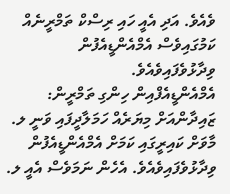ވެއެވެ. އަދި އެއީ ހައި ރިސްކް ތަމްރީނެއް ކަމުގައިވެސް އެމްއެންޑީއެފުން ވިދާޅުވެފައިވެއެވެ.
އެމްއެންޑީއެފްއިން ހިންގި ތަމްރީން:
ޒައިދާންއަށް މިޔަރެއް ހަމަލާދީފައި ވަނީ ލ. މާވަށް ކައިރީގައި ކަމަށް އެމްއެންޑީއެފުން ވިދާޅުވެފައިވެއެވެ. އެހެން ނަމަވެސް އެއީ ލ.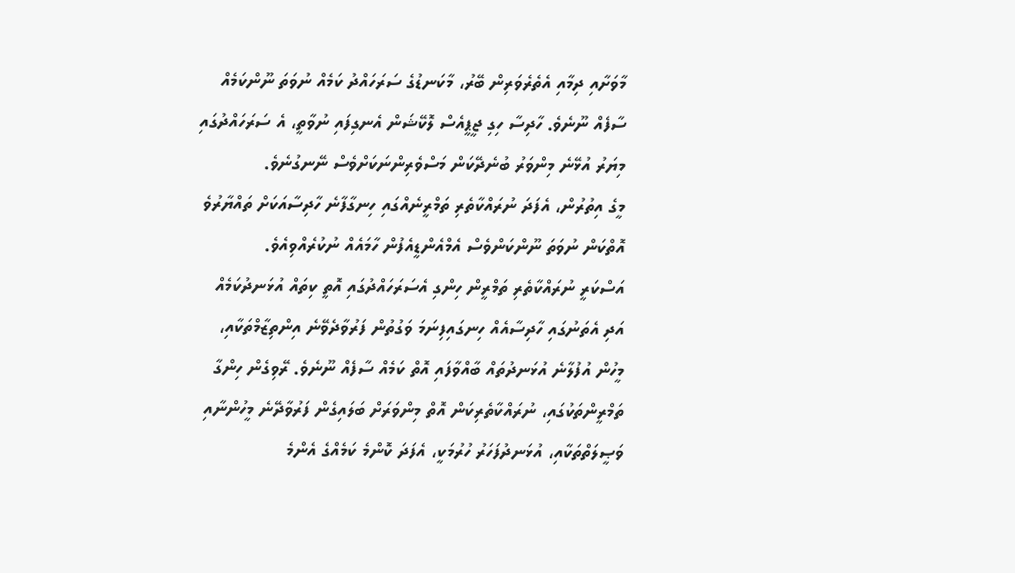މާވަށާއި ދިމާއި އެތެރެވަރިން ބޭރު، މާކަނޑުގެ ސަރަހައްދު ކަމެއް ނުވަތަ ނޫންކަމެއް ސާފެއް ނޫނެވެ. ހާދިސާ ހިގި ޖީޕީއެސް ލޮކޭޝަން އެނގިފައި ނުވާތީ، އެ ސަރަހައްދުގައި މިޔަރު އުޅޭނެ މިންވަރު ބުނެދޭކަން މަސްވެރިންނަކަށްވެސް ނޭނގުނެވެ.
މީގެ އިތުރުން، އެފަދަ ނުރައްކާތެރި ތަމްރީނެއްގައި ހިނގާފާނެ ހާދިސާއަކަށް ތައްޔާރުވެ އޮތްކަން ނުވަތަ ނޫންކަންވެސް އެމްއެންޑީއެފުން ހާމައެއް ނުކުރެއްވިއެވެ.
އަސްކަރީ ނުރައްކާތެރި ތަމްރީން ހިންގި އެސަރަހައްދުގައި އޮތީ ކިތައް އުޅަނދުކަމެއް އަދި އެތަނުގައި ހާދިސާއެއް ހިނގައިފިނަމަ ވަގުތުން ފަރުވާދެވޭނެ އިންތިޒާމްތަކާއި، މީހުން އުފުލާނެ އުޅަނދުތައް ބާއްވާފައި އޮތް ކަމެއް ސާފެއް ނޫނެވެ. ރޭވިގެން ހިންގާ ތަމްރީންތަކުގައި، ނުރައްކާތެރިކަން އޮތް މިންވަރަށް ބަލައިގެން ފަރުވާދޭނެ މީހުންނާއި ވަޞީލަތްތަކާއި، އުޅަނދުފަހަރު ހުރުމަކީ، އެފަދަ ކޮންމެ ކަމެއްގެ އެންމެ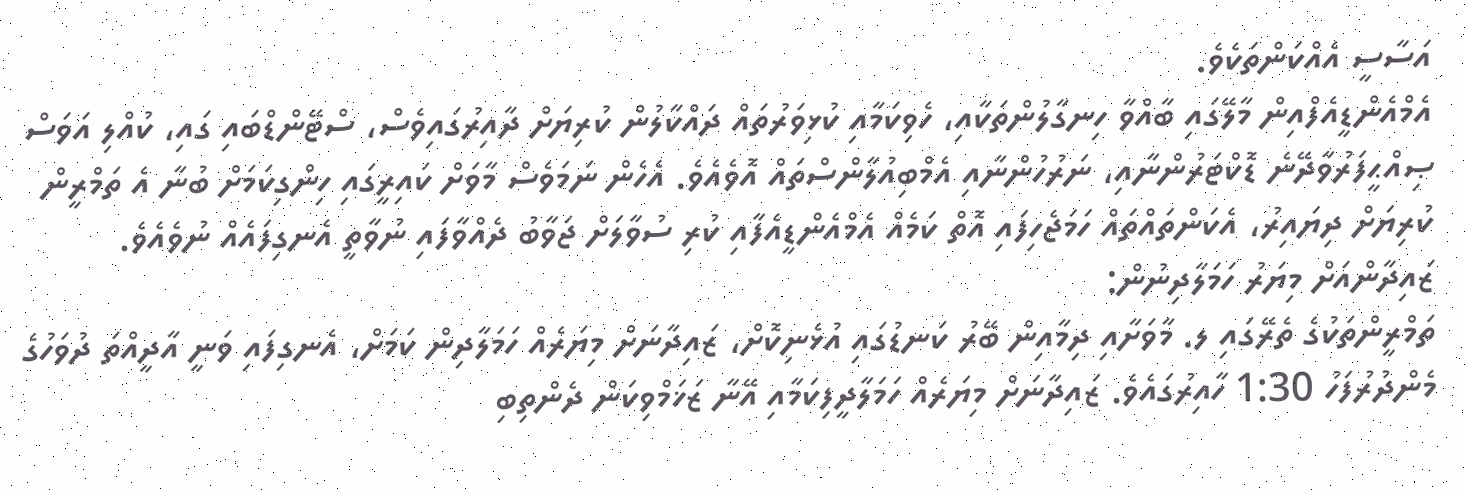އަސާސީ އެއްކަންތަކެވެ.
އެމްއެންޑީއެފްއިން މާލޭގައި ބާއްވާ ހިނގާލުންތަކާއި، ހެވިކަމާއި ކުޅިވަރުތައް ދައްކާލުން ކުރިޔަށް ދާއިރުގައިވެސް، ސްޓޭންޑްބައި ގައި، ކުއްލި އަވަސް ޞިއްޙީފަރުވާދޭނެ ޑޮކްޓަރުންނާއި، ނަރުހުންނާއި އެމްބިއުލާންސްތައް އޮވެއެވެ. އެހެން ނަމަވެސް މާވަށް ކައިރީގައި ހިންގިކަމަށް ބުނާ އެ ތަމްރީން ކުރިޔަށް ދިޔައިރު، އެކަންތައްތައް ހަމަޖެހިފައި އޮތް ކަމެއް އެމްއެންޑީއެފާއި ކުރި ސުވާލަށް ޖަވާބު ދެއްވާފައި ނުވާތީ އެނގިފައެއް ނުވެއެވެ.
ޒައިދާންއަށް މިޔަރު ހަމަލާދިނުން:
ތަމްރީންތަކުގެ ތެރޭގައި ލ. މާވަށާއި ދިމާއިން ބޭރު ކަނޑުގައި އުޅެނިކޮށް، ޒައިދާނަށް މިޔަރެއް ހަމަލާދިން ކަމަށް، އެނގިފައި ވަނީ އާދީއްތަ ދުވަހުގެ މެންދުރުފަހު 1:30 ހާއިރުގައެވެ. ޒައިދާނަށް މިޔަރެއް ހަމަލާދީފިކަމާއި އޭނާ ޒަޚަމްވިކަން ދެންތިބި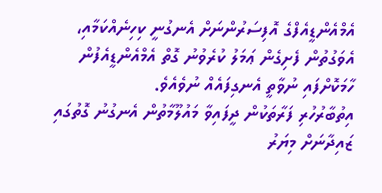އެމްއެންޑީއެފްގެ އޮފިސަރުންނަށް އެނގުނީ ކިހިނެއްކަމާއި، އެވަގުތުން ފެށިގެން ޢަމަލު ކުރެވުނު ގޮތް އެމްއެންޑީއެފުން ހާމަކޮށްފައި ނުވާތީ އެނގިފައެއް ނުވެއެވެ.
އިތުބާރުހުރި ފަރާތަކުން ދީފައިވާ މައުލޫމާތުން އެނގުނު ގޮތުގައި ޒައިދާނަށް މިޔަރު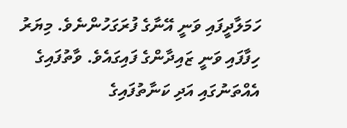ހަމަލާދީފައި ވަނީ އޭނާގެ ފުރަގަހުންނެވެ. މިޔަރު ހިފާފައި ވަނީ ޒައިދާންގެ ފައިގައެވެ. ވާތުފައިގެ އެއްތަނުގައި އަދި ކަނާތުފައިގެ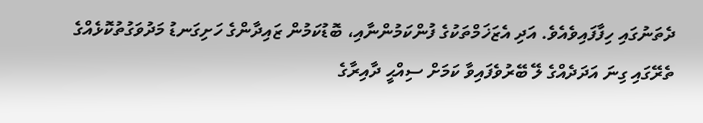ދެތަނުގައި ހިފާފައިވެއެވެ. އަދި އެޒަޚަމްތަކުގެ ފުންކަމުންނާއި، ބޮޑުކަމުން ޒައިދާންގެ ހަށިގަނޑު މަދުވަގުތުކޮޅެއްގެ ތެރޭގައި ގިނަ އަދަދެއްގެ ލޭ ބޭރުވެފައިވާ ކަމަށް ސިއްޙީ ދާއިރާގެ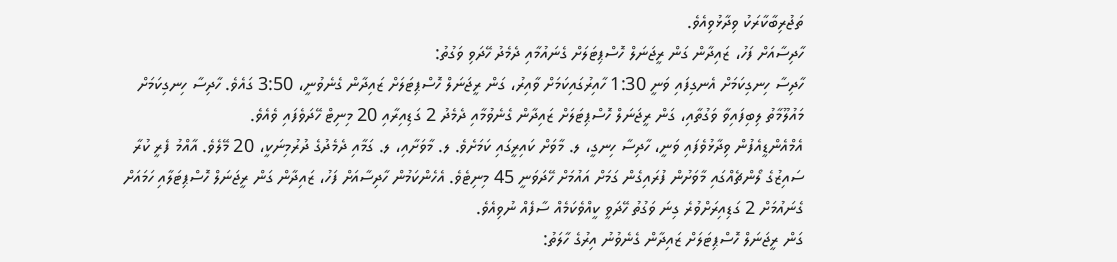ތަޖުރިބާކާރަކު ވިދާޅުވިއެވެ.
ހާދިސާއަށް ފަހު، ޒައިދާން ގަން ރީޖަނަލް ހޮސްޕިޓަލަށް ގެނައުމާއި ދެމެދު ހޭދަވި ވަގުތު:
ހާދިސާ ހިނގިކަމަށް އެނގިފައި ވަނީ 1:30 ހާއިރުގައިކަމަށް ވާއިރު، ގަން ރީޖަނަލް ހޮސްޕިޓަލަށް ޒައިދާން ގެނެވުނީ، 3:50 ގައެވެ. ހާދިސާ ހިނގިކަމަށް މައުލޫމާތު ލިބިފައިވާ ވަގުތާއި، ގަން ރީޖަނަލް ހޮސްޕިޓަލަށް ޒައިދާން ގެނެވުމާއި ދެމެދު 2 ގަޑިއިރާއި 20 މިނިޓް ހޭދަވެފައި ވެއެވެ.
އެމްއެންޑީއެފުން ވިދާޅުވެފައި ވަނީ، ހާދިސާ ހިނގީ، ލ. މާވަށް ކައިރީގައި ކަމަށެވެ. ލ. މާވަށާއި، ލ. ގަމާއި ދެމެދުގެ ދުރުމިނަކީ، 20 މޭލެވެ. އާއްމު ފެރީ ކުރާ ސައިޒުގެ ލޯންޗެއްގައި މާވަށުން ފުރައިގެން ގަމަށް އައުމަށް ހޭދަވަނީ 45 މިނިޓެވެ. އެހެންކަމުން ހާދިސާއަށް ފަހު، ޒައިދާން ގަން ރީޖަނަލް ހޮސްޕިޓަލާއި ހަމައަށް ގެނައުމަށް 2 ގަޑިއިރަށްވުރެ ގިނަ ވަގުތު ހޭދަވީ ކީއްވެކަމެއް ސާފެއް ނުވިއެވެ.
ގަން ރީޖަނަލް ހޮސްޕިޓަލަށް ޒައިދާން ގެނެވުނު އިރުގެ ހާލަތު: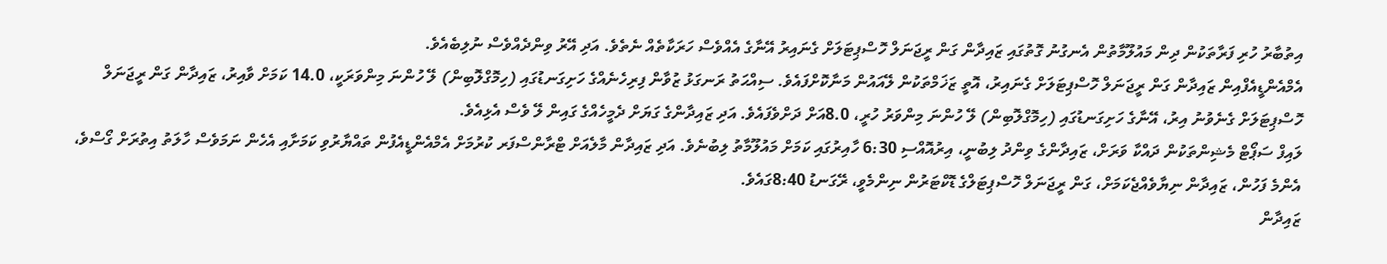އިތުބާރު ހުރި ފަރާތަކުން ދިން މައުލޫމާތުން އެނގުނު ގޮތުގައި ޒައިދާން ގަން ރީޖަނަލް ހޮސްޕިޓަލަށް ގެނައިރު އޭނާގެ އެއްވެސް ހަރަކާތެއް ނެތެވެ. އަދި އޭރު ވިންދެއްވެސް ނުލިބެއެވެ.
އެމްއެންޑީއެފްއިން ޒައިދާން ގަން ރީޖަނަލް ހޮސްޕިޓަލަށް ގެނައިރު، އޮތީ ޒަޚަމްތަކުން ލޭއައުން މަނާކޮށްފައެވެ. ސިއްޙަތު ރަނގަޅު ޒުވާން ފިރިހެނެއްގެ ހަށިގަނޑުގައި (ހިމޮގްލޮބިން) ލޭ ހުންނަ މިންވަރަކީ، 14.0 ކަމަށް ވާއިރު، ޒައިދާން ގަން ރީޖަނަލް ހޮސްޕިޓަލަށް ގެނެވުނު އިރު، އޭނާގެ ހަށިގަނޑުގައި (ހިމޮގްލޮބިން) ލޭ ހުންނަ މިންވަރު ހުރީ، 8.0އަށް ދަށްވެފައެވެ. އަދި ޒައިދާންގެ ގަޔަށް ދެމީހެއްގެ ގައިން ލޭ ވެސް އެޅިއެވެ.
ލައިފް ސަޕޯޓް މެޝިންތަކުން ދައްކާ ވަރަށް، ޒައިދާންގެ ވިންދު ލިބުނީ، އިރުއޮއްސި 6:30 ހާއިރުގައި ކަމަށް މައުލޫމާތު ލިބުނެވެ. އަދި ޒައިދާން މާލެއަށް ޓްރާންސްފަރ ކުރުމަށް އެމްއެންޑީއެފުން ތައްޔާރުވި ކަމަށާއި އެހެން ނަމަވެސް ހާލަތު އިތުރަށް ގޯސްވެ، އެންމެ ފަހުން، ޒައިދާން ނިޔާވެއްޖެކަމަށް، ގަން ރީޖަނަލް ހޮސްޕިޓަލްގެ ޑޮކްޓަރުން ނިންމެވީ، ރޭގަނޑު 8:40ގައެވެ.
ޒައިދާން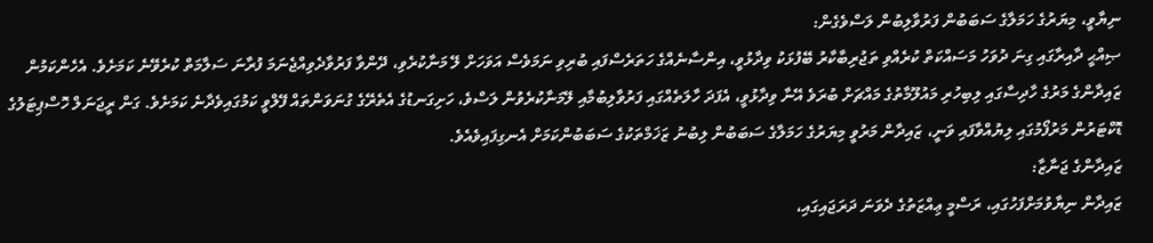ނިޔާވީ، މިޔަރުގެ ހަމަލާގެ ސަބަބުން ފަރުވާލިބުން ލަސްވެގެން:
ޞިއްޙީ ދާއިރާގައި ގިނަ ދުވަހު މަސައްކަތް ކުރެއްވި ތަޖުރިބާކާރު ބޭފުޅަކު ވިދާޅުވީ، އިންސާނެއްގެ ހަތަރެސްފައި ބުރިވި ނަމަވެސް އަވަހަށް ލޭ މަނާކުރެވި، ދޭންވާ ފަރުވާދެވިއްޖެނަމަ ފުރާނަ ސަލާމަތް ކުރެވޭނެ ކަމަށެވެ. އެހެންކަމުން ޒައިދާންގެ މަރުގެ ހާދިސާގައި ލިބިހުރި މައުލޫމާތުގެ މައްޗަށް ބުރަވެ އޭނާ ވިދާޅުވީ، އެފަދަ ހާލަތެއްގައި ފަރުވާލިބުމާއި ލޭމަނާކުރެވުން ލަސްވެ، ހަށިގަނޑުގެ އެތެރޭގެ ގުނަވަންތައް ފޭލްވީ ކަމުގައިވެދާނެ ކަމަށެވެ. ގަން ރީޖަނަލް ހޮސްޕިޓަލުގެ ޑޮކްޓަރުން މަރުފޯމުގައި ލިޔުއްވާފައި ވަނީ، ޒައިދާން މަރުވީ މިޔަރުގެ ހަމަލާގެ ސަބަބުން ލިބުނު ޒަޚަމްތަކުގެ ސަބަބުންކަމަށް އެނގިފައިވެއެވެ.
ޒައިދާންގެ ޖަނާޒާ:
ޒައިދާން ނިޔާވުމަށްފަހުގައި، ރަސްމީ ޢިއްޒަތުގެ ދެވަނަ ދަރަޖައިގައި،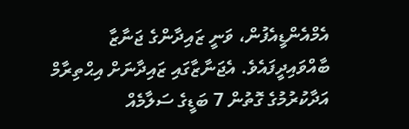އެމްއެންޑީއެފުން، ވަނީ ޒައިދާންގެ ޖަނާޒާ ބާއްވައިދީފައެވެ. އެޖަނާޒާގައި ޒައިދާނަށް އިޙްތިރާމް އަދާކުރުމުގެ ގޮތުން 7 ބަޑީގެ ސަލާމެއް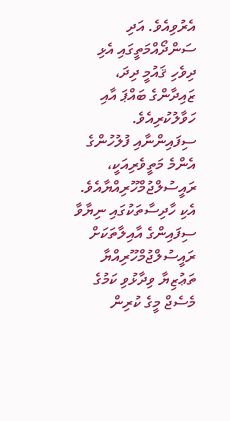އެރުވިއެވެ. އަދި ސަންދޯއްމަތީގައި އެޅި ދިވެހި ޤައުމީ ދިދަ، ޒައިދާންގެ ބައްޕަ އާއި ހަވާލުކުރިއެވެ.
ސިފައިންނާއި ފުލުހުންގެ އެންމެ މަތީވެރިއަކީ، ރައީސުލްޖުމްހޫރިއްޔާއެވެ. އެކި ހާދިސާތަކުގައި ނިޔާވާ ސިފައިންގެ އާއިލާތަކަށް ރައީސުލްޖުމްހޫރިއްޔާ ތަޢުޒިޔާ ވިދާޅުވި ކަމުގެ މެސެޖް މީގެ ކުރިން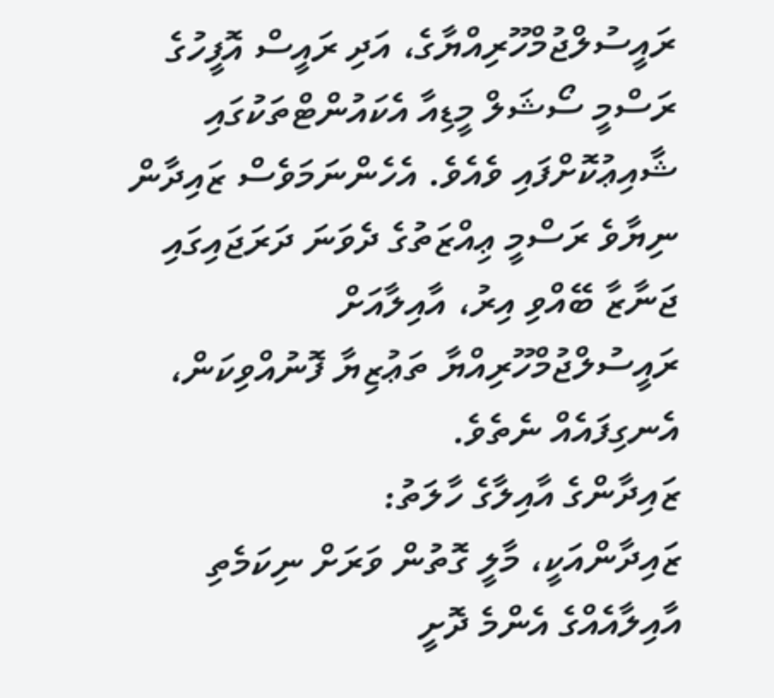ރައީސުލްޖުމްހޫރިއްޔާގެ، އަދި ރައީސް އޮފީހުގެ ރަސްމީ ސޯޝަލް މީޑިއާ އެކައުންޓްތަކުގައި ޝާއިޢުކޮށްފައި ވެއެވެ. އެހެންނަމަވެސް ޒައިދާން ނިޔާވެ ރަސްމީ ޢިއްޒަތުގެ ދެވަނަ ދަރަޖައިގައި ޖަނާޒާ ބޭއްވި އިރު، އާއިލާއަށް ރައީސުލްޖުމްހޫރިއްޔާ ތަޢުޒިޔާ ފޮނުއްވިކަން، އެނގިފައެއް ނެތެވެ.
ޒައިދާންގެ އާއިލާގެ ހާލަތު:
ޒައިދާންއަކީ، މާލީ ގޮތުން ވަރަށް ނިކަމެތި އާއިލާއެއްގެ އެންމެ ދޮށީ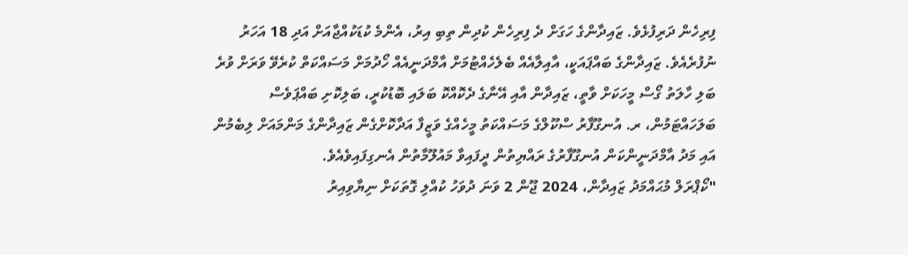ފިރިހެން ދަރިފުޅެވެ. ޒައިދާންގެ ހަގަށް ދެ ފިރިހެން ކުދިން ތިބި އިރު، އެންމެ ކުޑަކުއްޖާއަށް އަދި 18 އަހަރު ނުފުރެއެވެ. ޒައިދާންގެ ބައްޕައަކީ، އާއިލާއެއް ބެލެހެއްޓުމަށް އާމްދަނީއެއް ހޯދުމަށް މަސައްކަތް ކުރެވޭ ވަރަށް ވުރެ ބަލި ހާލަތު ގޯސް މީހަކަށް ވާތީ، ޒައިދާން އާއި އޭނާގެ ދެކޮއްކޮ ބަލައި ބޮޑުކުރީ، ބަލިކޮށި ބައްޕަވެސް ބަލަހައްޓަމުން، ރ. އުނގޫފާރު ސްކޫލްގެ މަސައްކަތު މީހެއްގެ ވަޒީފާ އަދާކޮށްގެން ޒައިދާންގެ މަންމައަށް ލިބެމުން އައި މަދު އާމްދަނީންކަން އުނގޫފާރުގެ ރައްޔިތުން ދީފައިވާ މައުލޫމާތުން އެނގިފައިވެއެވެ.
"ކޯޕްރަލް މުޙައްމަދު ޒައިދާން، 2024 ޖޫން 2 ވަނަ ދުވަހު ކުއްލި ގޮތަކަށް ނިޔާވިއިރު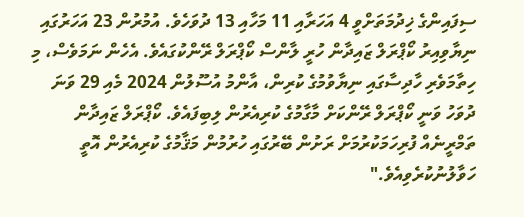ސިފައިންގެ ޚިދުމަތަށްވީ 4 އަހަރާއި 11 މަހާއި 13 ދުވަހެވެ. އުމުރުން 23 އަހަރުގައި ނިޔާވިއިރު ކޯޕްރަލް ޒައިދާން ހުރީ ލާންސް ކޯޕްރަލް ރޭންކުގައެވެ. އެހެން ނަމަވެސް، މި ހިތާމަވެރި ހާދިސާގައި ނިޔާވުމުގެ ކުރިން، އާންމު އުސޫލުން 2024 މެއި 29 ވަނަ ދުވަހު ވަނީ ކޯޕްރަލް ރޭންކަށް މާގާމުގެ ކުރިއެރުން ލިބިފައެވެ. ކޯޕްރަލް ޒައިދާން ތަމްރީނެއް ފުރިހަމަކުރުމަށް ރަށުން ބޭރުގައި ހުރުމުން މަޤާމުގެ ކުރިއެރުން އޮތީ ހަވާލުނުކުރެވިއެވެ."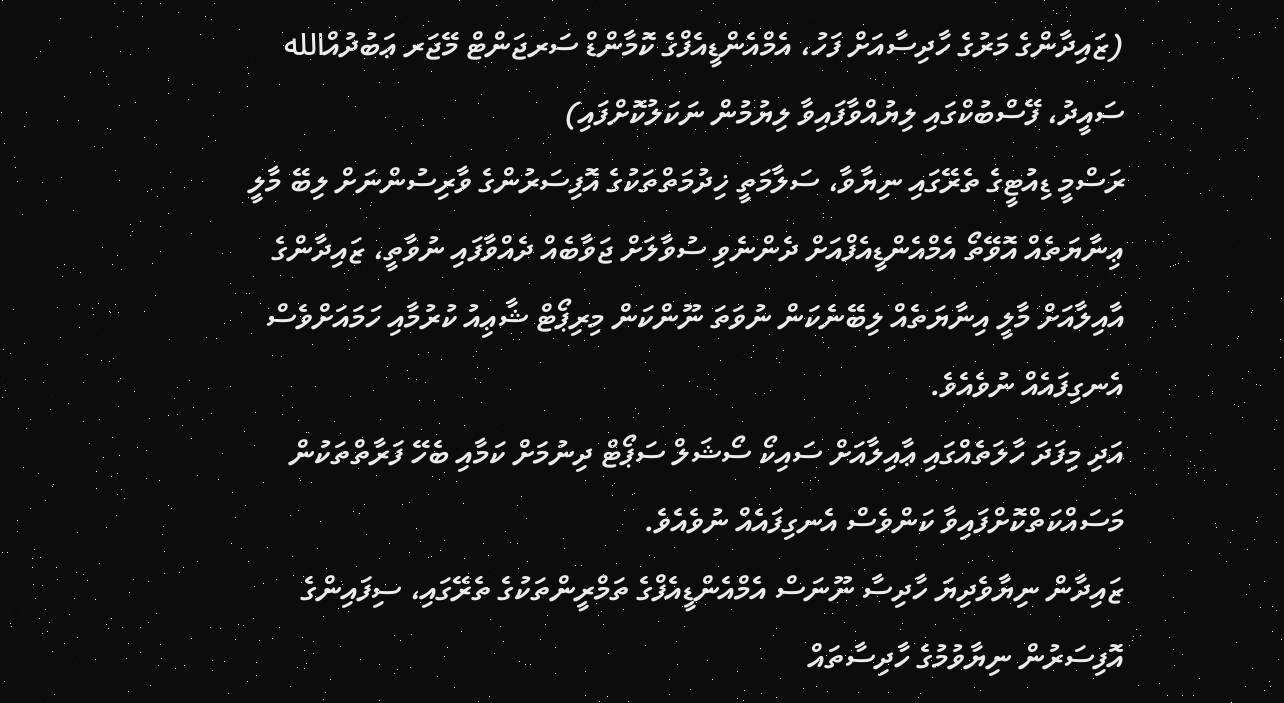(ޒައިދާންގެ މަރުގެ ހާދިސާއަށް ފަހު، އެމްއެންޑީއެފްގެ ކޮމާންޑް ސަރޖަންޓް މޭޖަރ ޢަބުދުއްالله ސައީދު، ފޭސްބުކްގައި ލިޔުއްވާފައިވާ ލިޔުމުން ނަކަލުކޮށްފައި)
ރަސްމީ ޑިއުޓީގެ ތެރޭގައި ނިޔާވާ، ސަލާމަތީ ޚިދުމަތްތަކުގެ އޮފިސަރުންގެ ވާރިސުންނަށް ލިބޭ މާލީ ޢިނާޔަތެއް އޮވޭތޯ އެމްއެންޑީއެފްއަށް ދެންނެވި ސުވާލަށް ޖަވާބެއް ދެއްވާފައި ނުވާތީ، ޒައިދާންގެ އާއިލާއަށް މާލީ އިނާޔަތެއް ލިބޭނެކަން ނުވަތަ ނޫންކަން މިރިޕޯޓް ޝާޢިއު ކުރުމާއި ހަމައަށްވެސް އެނގިފައެއް ނުވެއެވެ.
އަދި މިފަދަ ހާލަތެއްގައި ޢާއިލާއަށް ސައިކޯ ސޯޝަލް ސަޕޯޓް ދިނުމަށް ކަމާއި ބެހޭ ފަރާތްތަކުން މަސައްކަތްކޮށްފައިވާ ކަންވެސް އެނގިފައެއް ނުވެއެވެ.
ޒައިދާން ނިޔާވެދިޔަ ހާދިސާ ނޫނަސް އެމްއެންޑީއެފްގެ ތަމްރީންތަކުގެ ތެރޭގައި، ސިފައިންގެ އޮފިސަރުން ނިޔާވުމުގެ ހާދިސާތައް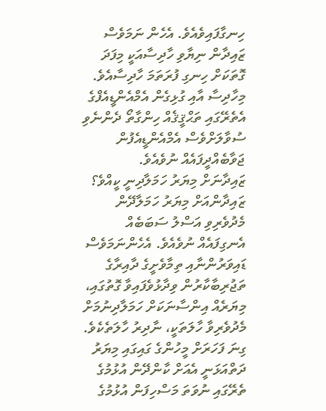ހިނގާފައިވެއެވެ. އެހެން ނަމަވެސް ޒައިދާން ނިޔާވި ހާދިސާއަކީ މިފަދަ ގޮތަކަށް ހިނގި ފުރަތަމަ ހާދިސާއެވެ. މިހާދިސާ އާއި ގުޅިގެން އެމްއެންޑީއެފްގެ އެތެރޭގައި ތަޙްޤީޤެއް ހިންގާތޯ ދެންނެވި ސުވާލަށްވެސް އެމްއެންޑީއެފުން ޖަވާބެއްދީފައެއް ނުވެއެވެ.
ޒައިދާނަށް މިޔަރު ހަމަލާދިނީ ކީއްވެ؟
ޒައިދާންއަށް މިޔަރު ހަމަލާދޭން މެދުވެރިވި އަސްލު ސަބަބެއް އެނގިފައެއް ނުވެއެވެ. އެހެންނަމަވެސް ޑައިވަރުންނާއި ތިމާވެށީގެ ދާއިރާގެ ތަޖުރިބާކާރުން ވިދާޅުވެފައިވާ ގޮތުގައި، މިޔަރެއް އިންސާނަކަށް ހަމަލާދިނުމަށް މެދުވެރިވާ ހާލަތަކީ، ނާދިރު ހާލަތެކެވެ. ގިނަ ފަހަރަށް މީހުންގެ ގައިގައި މިޔަރު ދަތްއަޅަނީ އެއަށް ކާންދޭން އުޅުމުގެ ތެރޭގައި ނުވަތަ މަސްހިފަން އުޅުމުގެ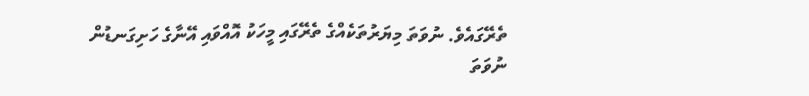ތެރޭގައެވެ. ނުވަތަ މިޔަރުތަކެއްގެ ތެރޭގައި މީހަކު އޮއްވައި އޭނާގެ ހަށިގަނޑުން ނުވަތަ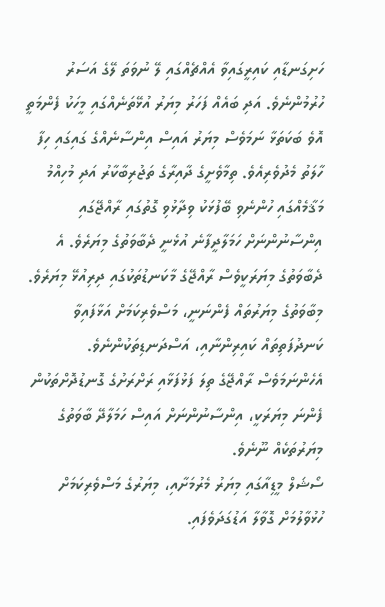ހަށިގަނޑާއި ކައިރީގައިވާ އެއްޗެއްގައި ލޭ ނުވަތަ ލޭގެ އަސަރު ހުރުމުންނެވެ. އަދި ބައެއް ފަހަރު މިޔަރު އުޅޭތަނެއްގައި މީހަކު ފެންމަތީ އޮވެ ބަކަތަޅާ ނަމަވެސް މިޔަރު އައިސް އިންސާނެއްގެ ގައިގައި ހިފާ ހާލަތު މެދުވެރިއެވެ. ތިމާވެށީގެ ދާއިރާގެ ތަޖުރިބާކާރު އަދި މުހިއްމު މަޤާމެއްގައި ހުންނެވި ބޭފުޅަކު ވިދާޅުވި ގޮތުގައި ރާއްޖޭގައި އިންސާނުންނަށް ހަމަލާދީފާނެ އުޅެނީ ދެބާވަތުގެ މިޔަރެވެ. އެ ދެބާވަތުގެ މިޔަރަކީވެސް ރާއްޖޭގެ މާކަނޑުތަކުގައި ދިރިއުޅޭ މިޔަރެވެ. މިބާވަތުގެ މިޔަރުތައް ފެންނަނީ، މަސްވެރިކަމަށް އަޅާފައިވާ ކަނދުފަތިތައް ކައިރިންނާއި، އަސްދަނޑިތަކުންނެވެ.
އެހެންނަމަވެސް ރާއްޖޭގެ ތިލަ ފަޅުފަޅާއި ރަށްރަށުގެ ގޮނޑުދޮށްތަކުން ފެންނަ މިޔަރަކީ، އިންސާނުންނަށް އައިސް ހަމަލާދޭ ބާވަތުގެ މިޔަރުތަކެއް ނޫނެވެ.
ސޯޝަލް މީޑިއާގައި މިޔަރު މެރުމަށާއި، މިޔަރުގެ މަސްވެރިކަމަށް ހުޅުވާލުމަށް ގޮވާލާ އަޑުގަދަވެފައި.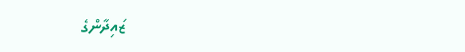ޒައިދާންގެ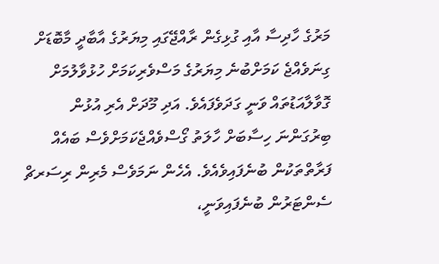މަރުގެ ހާދިސާ އާއި ގުޅިގެން ރާއްޖޭގައި މިޔަރުގެ އާބާދީ މާބޮޑަށް ގިނަވެއްޖެ ކަމަށްބުނެ މިޔަރުގެ މަސްވެރިކަމަށް ހުޅުވާލުމަށް ގޮވާލާއަޑުތައް ވަނީ ގަދަވެފައެވެ. އަދި މޫދަށް އެރި އުޅުން ބިރުގަންނަ ހިސާބަށް ހާލަތު ގޯސްވެއްޖެކަމަށްވެސް ބައެއް ފަރާތްތަކުން ބުނެފައިވެއެވެ. އެހެން ނަމަވެސް މެރިން ރިސަރޗް ސެންޓަރުން ބުނެފައިވަނީ،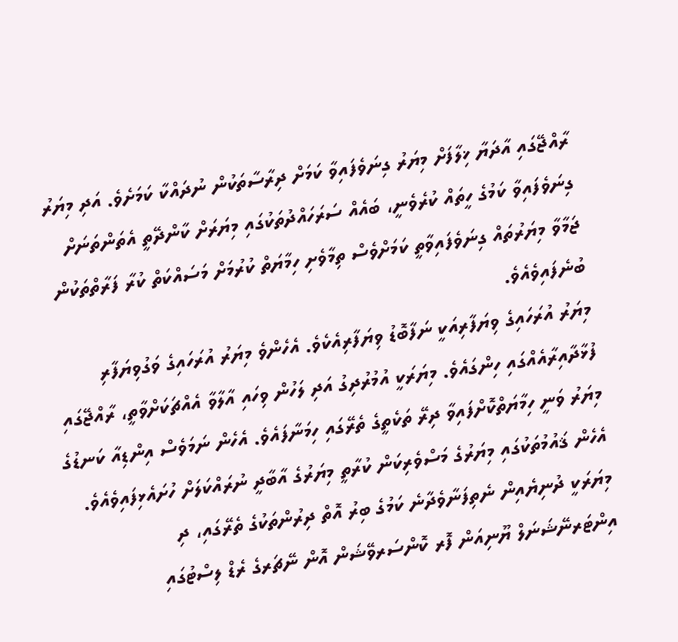ރާއްޖޭގައި އާދަޔާ ޚިލާފަށް މިޔަރު ގިނަވެފައިވާ ކަމަށް ދިރާސާތަކުން ނުދައްކާ ކަމަށެވެ. އަދި މިޔަރު ގިނަވެފައިވާ ކަމުގެ ހީތައް ކުރެވެނީ، ބައެއް ސަރަހައްދުތަކުގައި މިޔަރަށް ކާންދޭތީ އެތަންތަނަށް ޖަމާވާ މިޔަރުތައް ގިނަވެފައިވާތީ ކަމަށްވެސް ތިމާވެށި ހިމާޔަތް ކުރުމަށް މަސައްކަތް ކުރާ ފަރާތްތަކުން ބުނެފައިވެއެވެ.
މިޔަރު އުރަހައިގެ ވިޔަފާރިއަކީ ނަފާބޮޑު ވިޔަފާރިއެކެވެ. އެހެންވެ މިޔަރު އުރަހައިގެ ވަގުވިޔަފާރި ފުޅާދާއިރާއެއްގައި ހިންގައެވެ. މިޔަރަކީ އުމުރުދިގު އަދި ލަހުން ވިހައި އާލާވާ އެއްޗަކަށްވާތީ، ރާއްޖޭގައި މިޔަރު ވަނީ ހިމާޔަތްކޮށްފައިވާ ދިރޭ ތަކެތީގެ ތެރޭގައި ހިމަނާފައެވެ. އެހެން ނަމަވެސް އިންޑިއާ ކަނޑުގެ އެހެން ޤައުމުތަކުގައި މިޔަރުގެ މަސްވެރިކަން ކުރާތީ މިޔަރުގެ އާބާދީ ނުރައްކަލަށް ހުށައެޅިފައިވެއެވެ.
މިޔަރަކީ ދުނިޔެއިން ނެތިފަނާވެދާނެ ކަމުގެ ބިރު އޮތް ދިރުންތަކުގެ ތެރޭގައި، ދި އިންޓަރނޭޝަނަލް ޔޫނިއަން ފޮރ ކޮންސަރވޭޝަން އޮން ނޭޗަރގެ ރެޑް ލިސްޓުގައި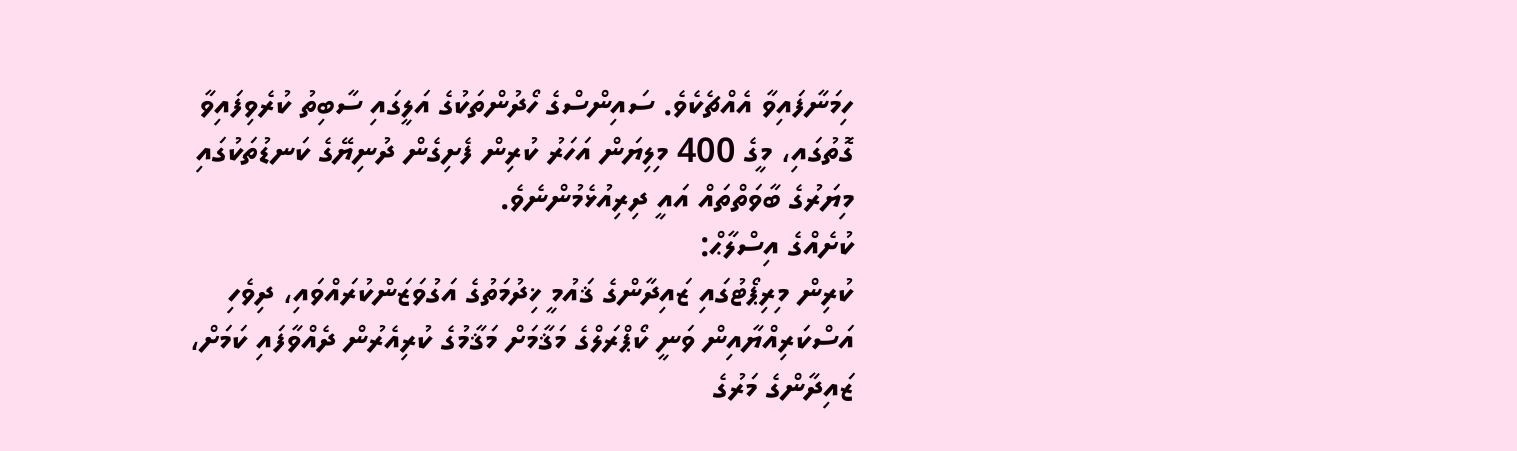ހިމަނާފައިވާ އެއްޗެކެވެ. ސައިންސްގެ ހޯދުންތަކުގެ އަލީގައި ސާބިތު ކުރެވިފައިވާ ގޮތުގައި، މީގެ 400 މިލިޔަން އަހަރު ކުރިން ފެށިގެން ދުނިޔޭގެ ކަނޑުތަކުގައި މިޔަރުގެ ބާވަތްތައް އައީ ދިރިއުޅެމުންނެވެ.
ކުށެއްގެ އިސްލާޙް:
ކުރިން މިރިޕޯޓުގައި ޒައިދާންގެ ޤައުމީ ޚިދުމަތުގެ އަގުވަޒަންކުރައްވައި، ދިވެހި އަސްކަރިއްޔާއިން ވަނީ ކޯޕްރަލްގެ މަޤާމަށް މަޤާމުގެ ކުރިއެރުން ދެއްވާފައި ކަމަށް، ޒައިދާންގެ މަރުގެ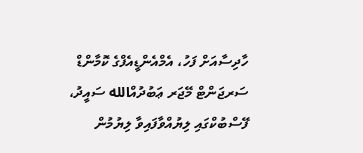ހާދިސާއަށް ފަހު، އެމްއެންޑީއެފްގެ ކޮމާންޑް ސަރޖަންޓް މޭޖަރ ޢަބުދުއްالله ސައީދު، ފޭސްބުކްގައި ލިޔުއްވާފައިވާ ލިޔުމުން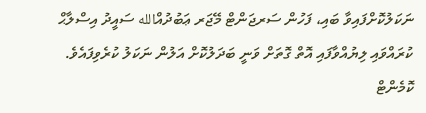ނަކަލުކޮށްފައިވާ ބައި، ފަހުން ސަރޖަންޓް މޭޖަރ ޢަބުދުއްالله ސައީދު އިސްލާޙް ކުރައްވައި ލިޔުއްވާފައި އޮތް ގޮތަށް ވަނީ ބަދަލުކޮށް އަލުން ނަކަލު ކުރެވިފައެވެ.
ކޮމެންޓް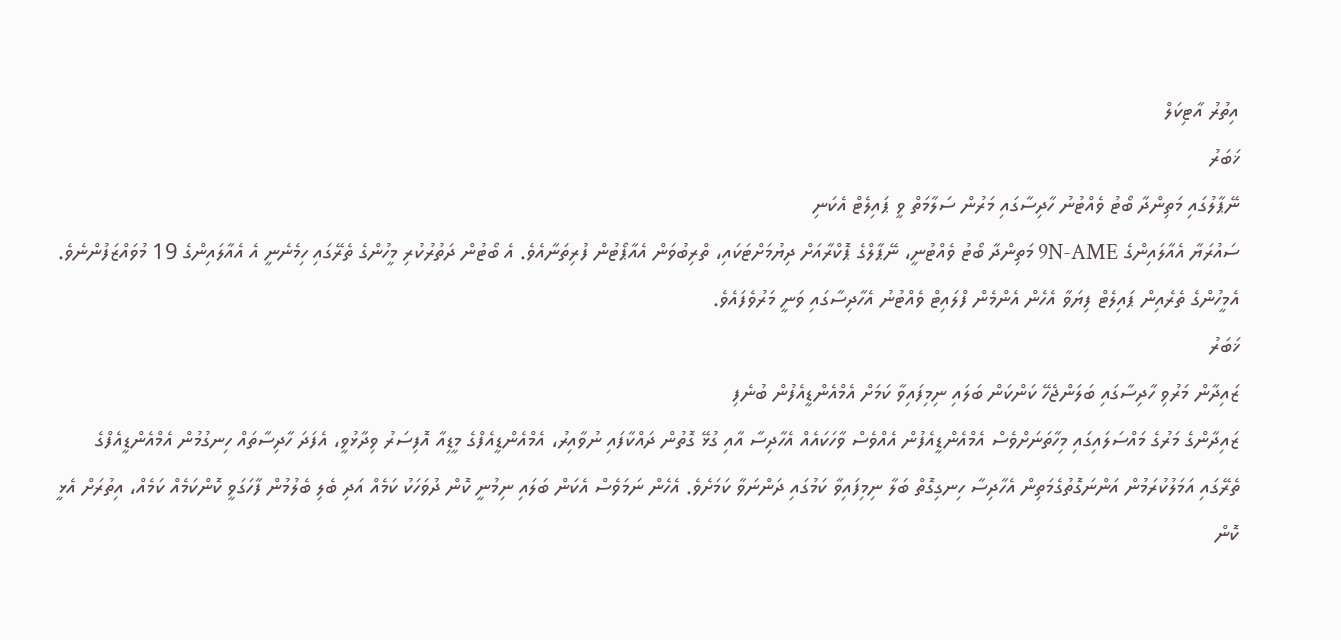އިތުރު އާޓިކަލް
ޚަބަރު
ނޭޕާލުގައި މަތިންދާ ބޯޓު ވެއްޓުނު ހާދިސާގައި މަރުން ސަލާމަތް ވީ ޕައިލެޓް އެކަނި
ސައުރަޔާ އެއާލައިންގެ 9N-AME މަތިންދާ ބޯޓު ވެއްޓުނީ، ނޭޕާލްގެ ޕޮކްރާއަށް ދިޔުމަށްޓަކައި، ތްރިބުވަން އެއާޕޯޓުން ފުރިތަނާއެވެ. އެ ބޯޓުން ދަތުރުކުރި މީހުންގެ ތެރޭގައި ހިމެނެނީ އެ އެއާލައިންގެ 19 މުވައްޒަފުންނެވެ. އެމީހުންގެ ތެރެއިން ޕައިލެޓް ފިޔަވާ އެހެން އެންމެން ފްލައިޓް ވެއްޓުނު އެހާދިސާގައި ވަނީ މަރުވެފައެވެ.
ޚަބަރު
ޒައިދާން މަރުވި ހާދިސާގައި ބަލަންޖެހޭ ކަންކަން ބަލައި ނިމިފައިވާ ކަމަށް އެމްއެންޑީއެފުން ބުނެފި
ޒައިދާންގެ މަރުގެ މައްސަލައިގައި މިހާތަނަށްވެސް އެމްއެންޑީއެފުން އެއްވެސް ވާހަކައެއް އެހާދިސާ އާއި ގުޅޭ ގޮތުން ދައްކާފައި ނުވާއިރު، އެމްއެންޑީއެފްގެ މީޑިއާ އޮފިސަރު ވިދާޅުވީ، އެފަދަ ހާދިސާތައް ހިނގުމުން އެމްއެންޑީއެފްގެ ތެރޭގައި އަމަލުކުރަމުން އަންނަގޮތުގެމަތިން އެހާދިސާ ހިނގިގޮތް ބަލާ ނިމިފައިވާ ކަމުގައި ދަންނަވާ ކަމަށެވެ. އެހެން ނަމަވެސް އެކަން ބަލައި ނިމުނީ ކޮން ދުވަހަކު ކަމެއް އަދި ބެލި ބެލުމުން ފާހަގަވީ ކޮންކަމެއް ކަމެއް، އިތުރަށް އެޅީ ކޮން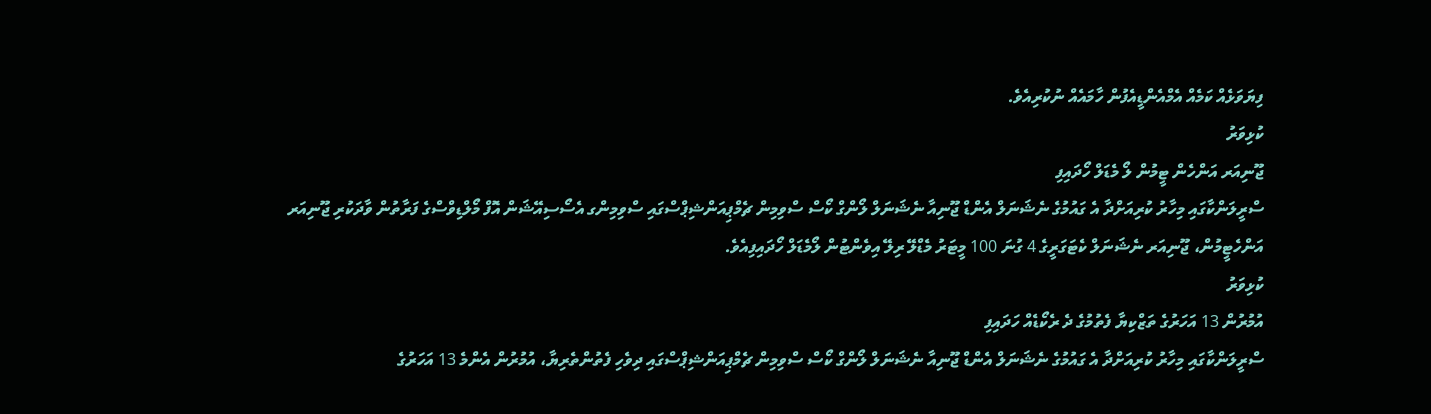ފިޔަވަޅެއް ކަމެއް އެމްއެންޑީއެފުން ހާމައެއް ނުކުރިއެވެ.
ކުޅިވަރު
ޖޫނިއަރ އަންހެން ޓީމުން ލޯ މެޑަލް ހޯދައިފި
ސްރީލަންކާގައި މިހާރު ކުރިއަށްދާ އެ ގައުމުގެ ނެޝަނަލް އެންޑް ޖޫނިއާ ނެޝަނަލް ލޯންގް ކޯސް ސްވިމިން ޗެމްޕިއަންޝިޕްސްގައި ސްވިމިންގ އެސޯސިއޭޝަން އޮފް މޯލްޑިވްސްގެ ފަރާތުން ވާދަކުރި ޖޫނިއަރ އަންހެޓީމުން، ޖޫނިއަރ ނެޝަނަލް ކެޓަގަރީގެ 4 ގުނަ 100 މީޓަރު މެޑްލޭ ރިލޭ އިވެންޓުން ލޯމެޑަލް ހޯދައިފިއެވެ.
ކުޅިވަރު
އުމުރުން 13 އަހަރުގެ ތަޒްކިޔާ ފެތުމުގެ ދެ ރެކޯޑެއް ހަދައިފި
ސްރީލަންކާގައި މިހާރު ކުރިއަށްދާ އެ ގައުމުގެ ނެޝަނަލް އެންޑް ޖޫނިއާ ނެޝަނަލް ލޯންގް ކޯސް ސްވިމިން ޗެމްޕިއަންޝިޕްސްގައި ދިވެހި ފެތުންތެރިޔާ، އުމުރުން އެންމެ 13 އަހަރުގެ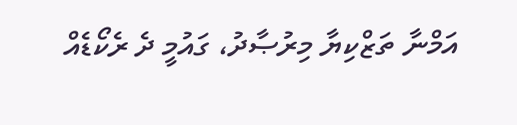އަމްނާ ތަޒްކިޔާ މިރުޞާދު، ގައުމީ ދެ ރެކޯޑެއް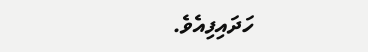ހަދައިފިއެވެ.